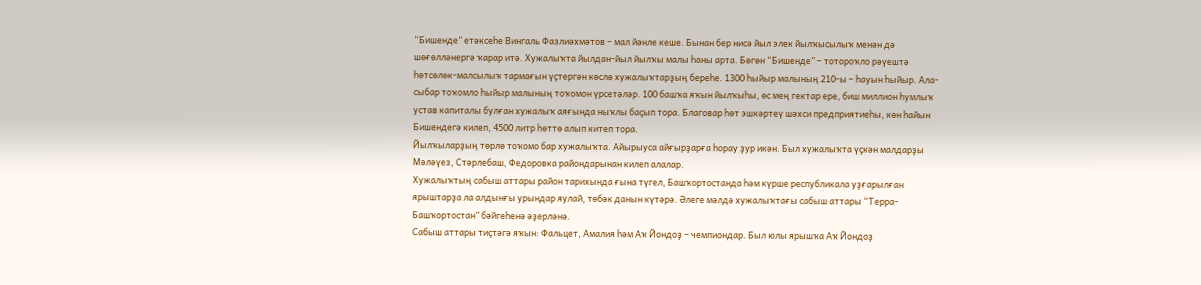“Бишенде” етәксеһе Вингаль Фазлиәхмәтов – мал йәнле кеше. Бынан бер нисә йыл элек йылҡысылыҡ менән дә шөғөлләнергә ҡарар итә. Хужалыҡта йылдан-йыл йылҡы малы һаны арта. Бөгөн “Бишенде” – тотороҡло рәүештә һөтсөлөк-малсылыҡ тармағын үҫтергән көслө хужалыҡтарҙың береһе. 1300 һыйыр малының 210-ы – һауын һыйыр. Ала-сыбар тоҡомло һыйыр малының тоҡомон үрсетәләр. 100 башҡа яҡын йылҡыһы, өс мең гектар ере, биш миллион һумлыҡ устав капиталы булған хужалыҡ аяғында ныҡлы баҫып тора. Благовар һөт эшкәртеү шәхси предприятиеһы, көн һайын Бишендегә килеп, 4500 литр һөттө алып китеп тора.
Йылҡыларҙың төрлө тоҡомо бар хужалыҡта. Айырыуса айғырҙарға һорау ҙур икән. Был хужалыҡта үҫкән малдарҙы Мәләүез, Стәрлебаш, Федоровка райондарынан килеп алалар.
Хужалыҡтың сабыш аттары район тарихында ғына түгел, Башҡортостанда һәм күрше республикала уҙғарылған ярыштарҙа ла алдынғы урындар яулай, төбәк данын күтәрә. Әлеге мәлдә хужалыҡтағы сабыш аттары “Терра-Башҡортостан” бәйгеһенә әҙерләнә.
Сабыш аттары тиҫтәгә яҡын: Фальцет, Амалия һәм Аҡ Йондоҙ – чемпиондар. Был юлы ярышҡа Аҡ Йондоҙ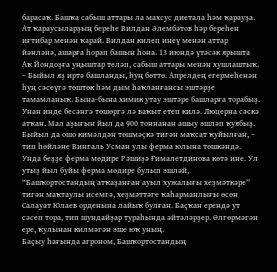барасаҡ. Башҡа сабыш аттары ла махсус диетала һәм ҡарауҙа. Ат ҡараусыларҙың береһе Вилдан Әлембәтов һәр береһен иғтибар менән ҡарай. Вилдан килеп инеү менән аттар йәнләнә, ашарға һорап башын һона. 13 июндә үтәсәк ярышта Аҡ Йондоҙға уңыштар теләп, сабыш аттары менән хушлаштыҡ.
– Быйыл яҙ иртә башланды, һуң бөттө. Апрелдең егермеһенән һуң сәсеүгә төштөк һәм дым һаҡланғансы эштәрҙе тамамланыҡ. Бына-бына химик утау эштәре башларға торабыҙ. Унан инде бесәнгә төшөргә лә ваҡыт етеп килә. Люцерна сәскә атҡан. Мал аҙығын йыл да 900 тоннанан ашыу эшләп ҡуябыҙ. Быйыл да ошо кимәлдән төшмәҫкә тигән маҡсат ҡуйылған, – тип һөйләне Вингаль Усман улы ферма юлына төшкәндә.
Унда беҙҙе ферма мөдире Рәшиҙә Ғималетдинова көтә ине. Ул утыҙ йыл буйы ферма мөдире булып эшләй, “Башҡортостандың атҡаҙанған ауыл хужалығы хеҙмәткәре” тигән маҡтаулы исемгә, хеҙмәттәге ҡаһарманлығы өсөн Салауат Юлаев орденына лайыҡ булған. Баҫҡан ерендә ут сәсеп тора, тип шундайҙар тураһында әйтәләрҙер. Өлгөрмәгән ере, ҡулынан килмәгән эше юҡ уның.
Баҫыу һағында агроном, Башҡортостандың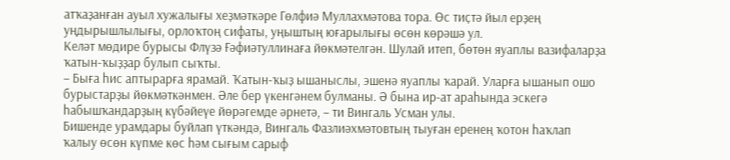атҡаҙанған ауыл хужалығы хеҙмәткәре Гөлфиә Муллахмәтова тора. Өс тиҫтә йыл ерҙең уңдырышлылығы, орлоҡтоң сифаты, уңыштың юғарылығы өсөн көрәшә ул.
Келәт мөдире бурысы Флүзә Ғәфиәтуллинаға йөкмәтелгән. Шулай итеп, бөтөн яуаплы вазифаларҙа ҡатын-ҡыҙҙар булып сыҡты.
– Быға һис аптырарға ярамай. Ҡатын-ҡыҙ ышаныслы, эшенә яуаплы ҡарай. Уларға ышанып ошо бурыстарҙы йөкмәткәнмен. Әле бер үкенгәнем булманы. Ә бына ир-ат араһында эскегә һабышҡандарҙың күбәйеүе йөрәгемде әрнетә, – ти Вингаль Усман улы.
Бишенде урамдары буйлап үткәндә, Вингаль Фазлиәхмәтовтың тыуған еренең ҡотон һаҡлап ҡалыу өсөн күпме көс һәм сығым сарыф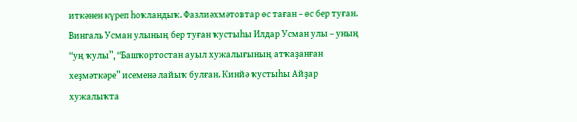иткәнен күреп һоҡландыҡ. Фазлиәхмәтовтар өс таған – өс бер туған. Вингаль Усман улының бер туған ҡустыһы Илдар Усман улы – уның “уң ҡулы”, “Башҡортостан ауыл хужалығының атҡаҙанған хеҙмәткәре” исеменә лайыҡ булған. Кинйә ҡустыһы Айҙар хужалыҡта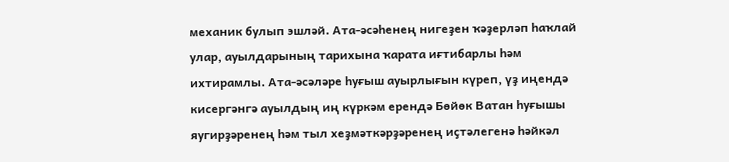механик булып эшләй. Ата-әсәһенең нигеҙен ҡәҙерләп һаҡлай улар, ауылдарының тарихына ҡарата иғтибарлы һәм ихтирамлы. Ата-әсәләре һуғыш ауырлығын күреп, үҙ иңендә кисергәнгә ауылдың иң күркәм ерендә Бөйөк Ватан һуғышы яугирҙәренең һәм тыл хеҙмәткәрҙәренең иҫтәлегенә һәйкәл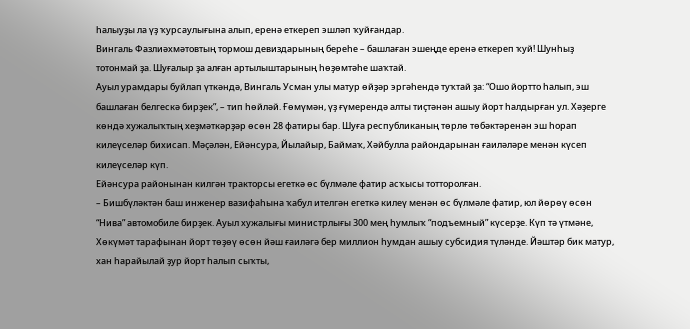һалыуҙы ла үҙ ҡурсаулығына алып, еренә еткереп эшләп ҡуйғандар.
Вингаль Фазлиәхмәтовтың тормош девиздарының береһе – башлаған эшеңде еренә еткереп ҡуй! Шунһыҙ тотонмай ҙа. Шуғалыр ҙа алған артылыштарының һөҙөмтәһе шаҡтай.
Ауыл урамдары буйлап үткәндә, Вингаль Усман улы матур өйҙәр эргәһендә туҡтай ҙа: “Ошо йортто һалып, эш башлаған белгескә бирҙек”, – тип һөйләй. Ғөмүмән, үҙ ғүмерендә алты тиҫтәнән ашыу йорт һалдырған ул. Хәҙерге көндә хужалыҡтың хеҙмәткәрҙәр өсөн 28 фатиры бар. Шуға республиканың төрлө төбәктәренән эш һорап килеүселәр бихисап. Мәҫәлән, Ейәнсура, Йылайыр, Баймаҡ, Хәйбулла райондарынан ғаиләләре менән күсеп килеүселәр күп.
Ейәнсура районынан килгән тракторсы егеткә өс бүлмәле фатир асҡысы тотторолған.
– Бишбүләктән баш инженер вазифаһына ҡабул ителгән егеткә килеү менән өс бүлмәле фатир, юл йөрөү өсөн “Нива” автомобиле бирҙек. Ауыл хужалығы министрлығы 300 мең һумлыҡ “подъемный” күсерҙе. Күп тә үтмәне, Хөкүмәт тарафынан йорт төҙөү өсөн йәш ғаиләгә бер миллион һумдан ашыу субсидия түләнде. Йәштәр бик матур, хан һарайылай ҙур йорт һалып сыҡты,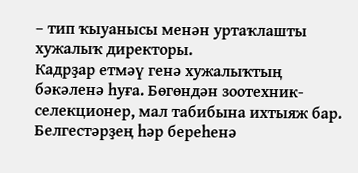– тип ҡыуанысы менән уртаҡлашты хужалыҡ директоры.
Кадрҙар етмәү генә хужалыҡтың бәкәленә һуға. Бөгөндән зоотехник-селекционер, мал табибына ихтыяж бар. Белгестәрҙең һәр береһенә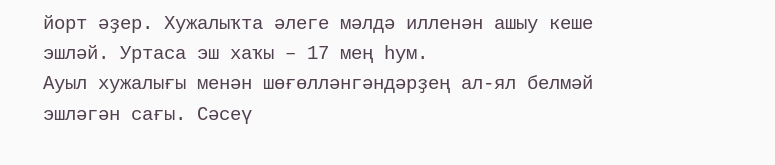йорт әҙер. Хужалыҡта әлеге мәлдә илленән ашыу кеше эшләй. Уртаса эш хаҡы – 17 мең һум.
Ауыл хужалығы менән шөғөлләнгәндәрҙең ал-ял белмәй эшләгән сағы. Сәсеү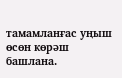тамамланғас уңыш өсөн көрәш башлана.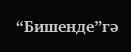“Бишенде”гә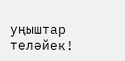уңыштар теләйек!